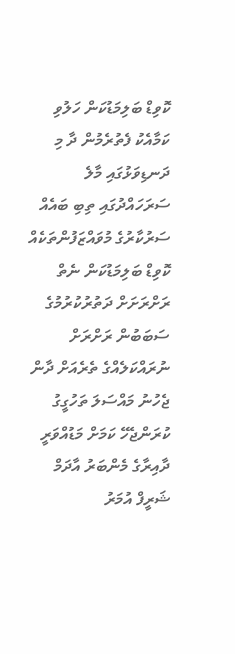ކޮވިޑް ބަލިމަޑުކަން ހަލުވި ކަމާއެކު ފެތުރެމުން ދާ މި ދަނޑިވަޅުގައި މާލެ ސަރަހައްދުގައި ތިބި ބައެއް ސަރުކާރުގެ މުވައްޒަފުންތަކެއް ކޮވިޑް ބަލިމަޑުކަން ނެތް ރަށްރަށަށް ދަތުރުކުރުމުގެ ސަބަބުން ރަށްރަށް ނުރައްކަލެއްގެ ތެރެއަށް ދާން ޖެހުނު މައްސަލަ ތަހުގީގު ކުރަންޖެހޭ ކަމަށް މަޑުއްވަރީ ދާއިރާގެ މެންބަރު އާދަމް ޝަރީފް އުމަރު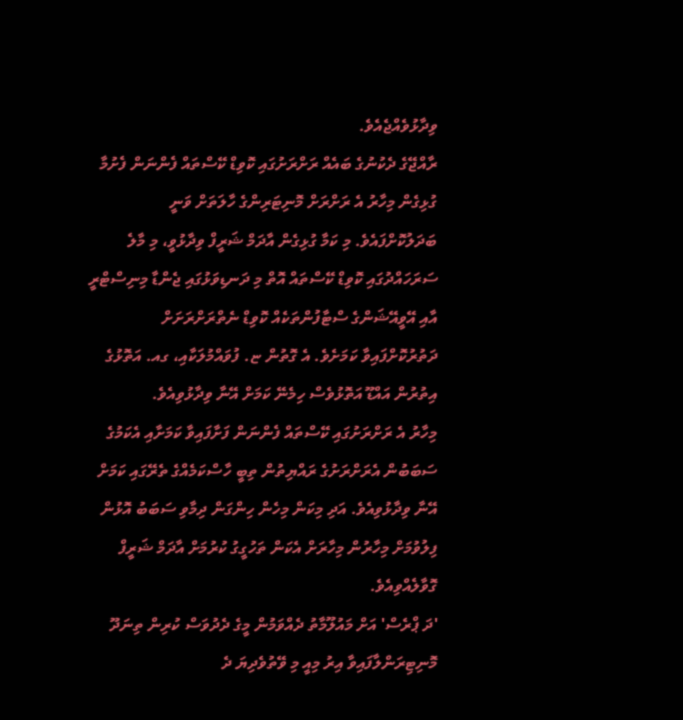ވިދާޅުވެއްޖެއެވެ.
ރާއްޖޭގެ ދެކުނުގެ ބައެއް ރަށްރަށުގައި ކޮވިޑް ކޭސްތައް ފެންނަން ފެށުމާ ގުޅިގެން މިހާރު އެ ރަށްރަށް މޮނިޓަރިންގެ ހާލަތަށް ވަނީ ބަދަލުކޮށްފައެވެ. މި ކަމާ ގުޅިގެން އާދަމް ޝަރީފް ވިދާޅުވީ، މި މާލެ ސަރަހައްދުގައި ކޮވިޑް ކޭސްތައް އޮތް މި ދަނޑިވަޅުގައި ޖެންޑާ މިނިސްޓްރީ އާއި އޭވީއޭޝަންގެ ސްޓާފުންތަކެއް ކޮވިޑް ނެތްރަށްރަށަށް ދަތުރުކޮށްފައިވާ ކަމަށެވެ. އެ ގޮތުން ޏ. ފުވައްމުލަކާއި، ގއ. އަތޮޅުގެ އިތުރުން އައްޑޫ އަތޮޅުވެސް ހިމެނޭ ކަމަށް އޭނާ ވިދާޅުވިއެވެ.
މިހާރު އެ ރަށްރަށުގައި ކޭސްތައް ފެންނަން ފަށާފައިވާ ކަމަށާއި އެކަމުގެ ސަބަބުން އެރަށްރަށުގެ ރައްޔިތުން ތިބީ ހާސްކަމެއްގެ ތެރޭގައި ކަމަށް އޭނާ ވިދާޅުވިއެވެ. އަދި މިކަން މިހެން ހިންގަން ދިމާވި ސަބަބު އޮޅުން ފިލުވުމަށް މިހާރުން މިހާރަށް އެކަން ތަހުގީގު ކުރުމަށް އާދަމް ޝަރީފް ގޮވާލެއްވިއެވެ.
'ދަ ޕްރެސް' އަށް މައުލޫމާތު ދެއްވަމުން މީގެ ދެދުވަސް ކުރިން ތިނަދޫ މޮނިޓިރަންލާފައިވާ އިރު މިއީ މި ވޭތުވެދިޔަ ދެ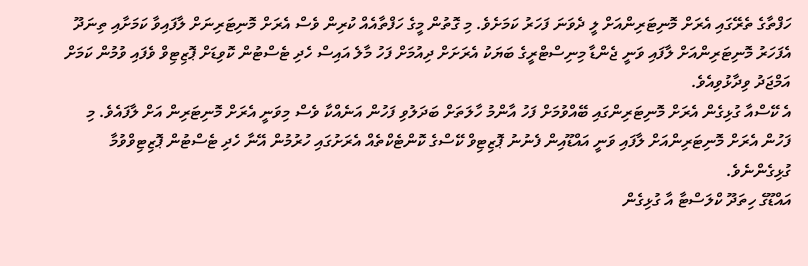ހަފްތާގެ ތެރޭގައި އެރަށް މޮނިޓަރިންއަށް ލީ ދެވަނަ ފަހަރު ކަމަށެވެ. މި ގޮތުން މީގެ ހަފްތާއެއް ކުރިން ވެސް އެރަށް މޮނިޓަރިނަށް ލާފައިވާ ކަމަށާއި ތިނަދޫ އެފަހަރު މޮނިޓަރިންއަށް ލާފައި ވަނީ ޖެންޑާ މިނިސްޓްރީގެ ބަޔަކު އެރަށަށް ދިއުމަށް ފަހު މާލެ އައިސް ހެދި ޓެސްޓުން ކޮވިޑަށް ޕޮޒިޓިވް ވެފައި ވުމުން ކަމަށް އަމްޖަދު ވިދާޅުވިއެވެ.
އެ ކޭސްއާ ގުޅިގެން އެރަށް މޮނިޓަރިންގައި ބޭއްވުމަށް ފަހު އާންމު ހާލަތަށް ބަދަލުވި ފަހުން އަނެއްކާ ވެސް މިވަނީ އެރަށް މޮނިޓަރިން އަށް ލާފައެވެ. މި ފަހުން އެރަށް މޮނިޓަރިންއަށް ލާފައި ވަނީ އައްޑޫއިން ފެނުނު ޕޮޒިޓިވް ކޭސްގެ ކޮންޓެކްތެއް އެރަށުގައި ހުރުމުން އޭނާ ހެދި ޓެސްޓުން ޕޮޒިޓިވްވުމާ ގުޅިގެންނެވެ.
އައްޑޫގެ ހިތަދޫ ކްލަސްޓާ އާ ގުޅިގެން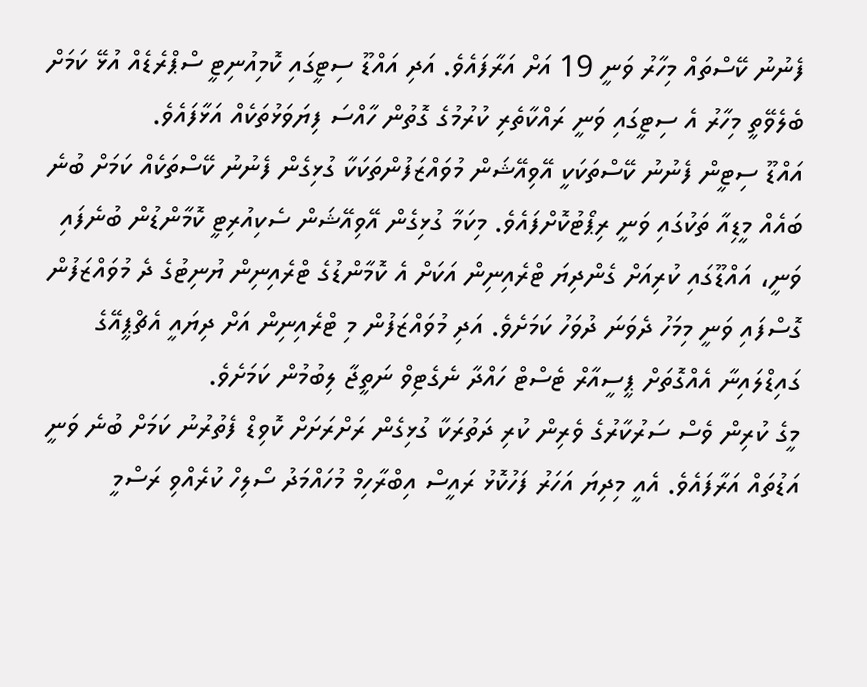ފެނުނު ކޭސްތައް މިހާރު ވަނީ 19 އަށް އަރާފައެވެ. އަދި އައްޑޫ ސިޓީގައި ކޮމިއުނިޓީ ސްޕްރެޑެއް އުޅޭ ކަމަށް ބެލެވޭތީ މިހާރު އެ ސިޓީގައި ވަނީ ރައްކާތެރި ކުރުމުގެ ގޮތުން ހާއްސަ ފިޔަވަޅުތަކެއް އަޅާފައެވެ.
އައްޑޫ ސިޓީން ފެނުނު ކޭސްތަކަކީ އޭވިއޭޝަން މުވައްޒަފުންތަކަކާ ގުޅިގެން ފެނުނު ކޭސްތަކެއް ކަމަށް ބުނެ ބައެއް މީޑިއާ ތަކުގައި ވަނީ ރިޕޯޓުކޮށްފައެވެ. މިކަމާ ގުޅިގެން އޭވިއޭޝަން ސެކިއުރިޓީ ކޮމާންޑުން ބުނެފައި ވަނީ، އައްޑޫގައި ކުރިއަށް ގެންދިޔަ ޓްރެއިނިން އަކަށް އެ ކޮމާންޑުގެ ޓްރެއިނިން ޔުނިޓުގެ ދެ މުވައްޒަފުން ގޮސްފައި ވަނީ މިމަހު ދެވަނަ ދުވަހު ކަމަށެވެ. އަދި މުވައްޒަފުން މި ޓްރެއިނިން އަށް ދިޔައީ އެޗްޕީއޭގެ ގައިޑްލައިނާ އެއްގޮތަށް ޕީސީއާރް ޓެސްޓް ހައްދާ ނެގެޓިވް ނަތީޖާ ލިބުމުން ކަމަށެވެ.
މީގެ ކުރިން ވެސް ސަރުކާރުގެ ވެރިން ކުރި ދަތުރަކާ ގުޅިގެން ރަށްރަށަށް ކޮވިޑް ފެތުރުނު ކަމަށް ބުނެ ވަނީ އަޑުތައް އަރާފައެވެ. އެއީ މިދިޔަ އަހަރު ފަހުކޮޅު ރައީސް އިބްރާހިމް މުހައްމަދު ސޯލިހް ކުރެއްވި ރަސްމީ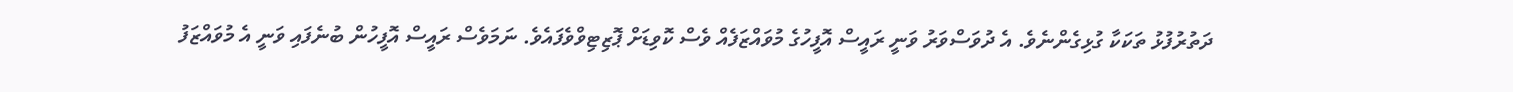ދަތުރުފުޅު ތަކަކާ ގުޅިގެންނެވެ. އެ ދުވަސްވަރު ވަނީ ރައީސް އޮފީހުގެ މުވައްޒަފެއް ވެސް ކޮވިޑަށް ޕޮޒިޓިވްވެފައެވެ. ނަމަވެސް ރައީސް އޮފީހުން ބުނެފައި ވަނީ އެ މުވައްޒަފު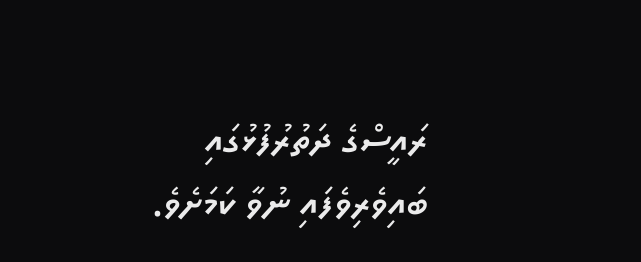ރައީސްގެ ދަތުރުފުޅުގައި ބައިވެރިވެފައި ނުވާ ކަމަށެވެ.